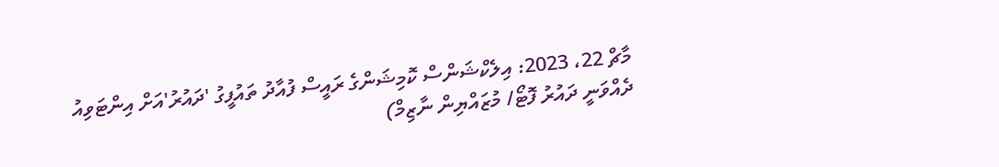މާޗް 22، 2023: އިލެކްޝަންސް ކޮމިޝަންގެ ރައީސް ފުއާދު ތައުފީގު 'ދައުރު'އަށް އިންޓަވިއު ދެއްވަނީ ދައުރު ފޮޓޯ/ މުޒައްޔިން ނާޒިމް)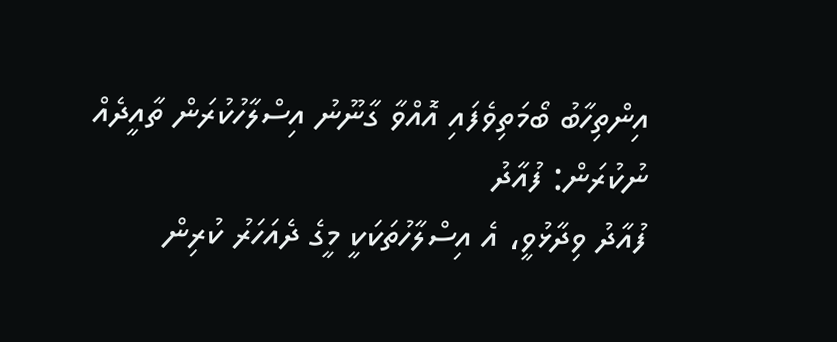އިންތިހާބު ބޯމަތިވެފައި އޮއްވާ ގާނޫނު އިސްލާހުކުރަން ތާއީދެއް ނުކުރަން: ފުއާދު
ފުއާދު ވިދާޅުވީ، އެ އިސްލާހުތަކަކީ މީގެ ދެއަހަރު ކުރިން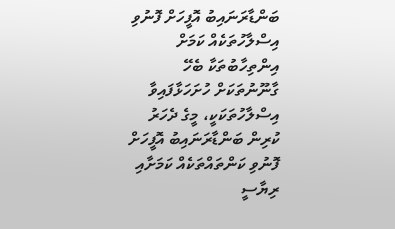ބަންޑާރަނައިބު އޮފީހަށް ފޮނުވި އިސްލާހުތަކެއް ކަމަށް
އިންތިހާބުތަކާ ބެހޭ ގާނޫނުތަކަށް ހުށަހަޅާފައިވާ އިސްލާހުތަކަކީ، މީގެ ދެހަރު ކުރިން ބަންޑާރަނައިބު އޮފީހަށް ފޮނުވި ކަންތައްތަކެއް ކަމަށާއި ރިޔާސީ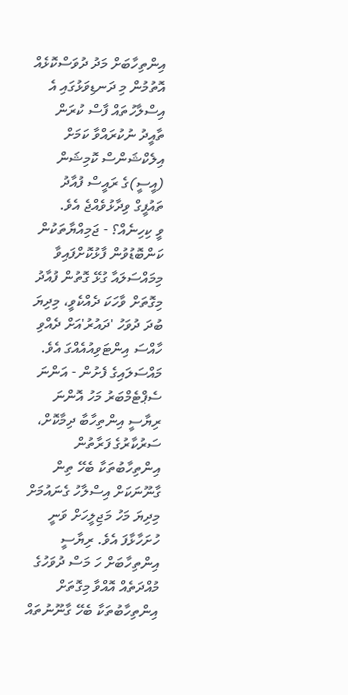އިންތިހާބަށް މަދު ދުވަސްކޮޅެއް އޮތުމުން މި ދަނޑިވަޅުގައި އެ އިސްލާހުތައް ފާސް ކުރަން ތާއީދު ނުކުރައްވާ ކަމަށް އިލެކްޝަންސް ކޮމިޝަން (އީސީ)ގެ ރައީސް ފުއާދު ތައުފީގް ވިދާޅުވެއްޖެ އެވެ.
ވީ ކިހިނެއް؟ - ޖަމިއްޔާތަކުން ކަންބޮޑުވުން ފާޅުކޮށްފައިވާ މިމައްސަލައާ ގުޅޭ ގޮތުން ފުއާދު މިގޮތަށް ވާހަކަ ދެއްކެވީ، މިދިޔަ ބުދަ ދުވަހު 'ދައުރު'އަށް ދެއްވި ހާއްސަ އިންޓަވިއުއެއްގަ އެވެ.
މައްސަލައިގެ ފެށުން - އަންނަ ސެޕްޓެމްބަރު މަހު އޮންނަ ރިޔާސީ އިންތިހާބާ ދިމާކޮށް، ސަރުކާރުގެ ފަރާތުން އިންތިހާބުތަކާ ބެހޭ ތިން ގާނޫނަކަށް އިސްލާހު ގެނައުމަށް މިދިޔަ މަހު މަޖިލީހަށް ވަނީ ހުށަހާޅާފަ އެވެ. ރިޔާސީ އިންތިހާބަށް ހަ މަސް ދުވަހުގެ މުއްދަތެއް އޮއްވާ މިގޮތަށް އިންތިހާބުތަކާ ބެހޭ ގާނޫނުތައް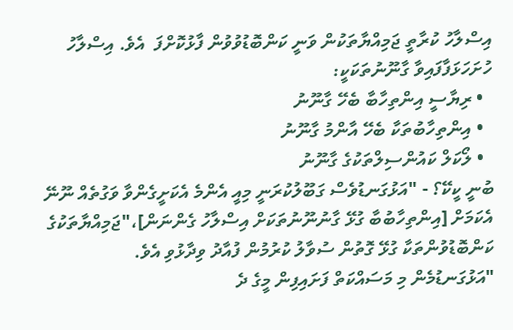އިސްލާހު ކުރާތީ ޖަމިއްޔާތަކުން ވަނީ ކަންބޮޑުވުވުން ފާޅުކޮށްފަ  އެވެ. އިސްލާހު ހުށަހަޅަފާފައިވާ ގާނޫނުތަކަކީ:
  • ރިޔާސީ އިންތިހާބާ ބެހޭ ގާނޫނު
  • އިންތިހާބުތަކާ ބެހޭ އާންމު ގާނޫނު
  • ލޯކަލް ކައުންސިލްތަކުގެ ގާނޫނު
ބުނީ ކީކޭ؟ - "އަޅުގަނޑުވެސް ގަބޫލުކުރަނީ މިއީ އެންމެ އެކަށީގެންވާ ވަގުތެއް ނޫނޭ އެކަމަށް [އިންތިހާބުބާ ގުޅޭ ގާނުނޫނުތަކަށް އިސްލާހު ގެންނަން]،"ޖަމިއްޔާތަކުގެ ކަންބޮޑުވުންތަކާ ގުޅޭ ގޮތުން ސުވާލު ކުރުމުން ފުއާދު ވިދާޅުވި އެވެ.
"އަޅުގަނޑުމެން މި މަސައްކަތް ފަށައިފިން މީގެ ދެ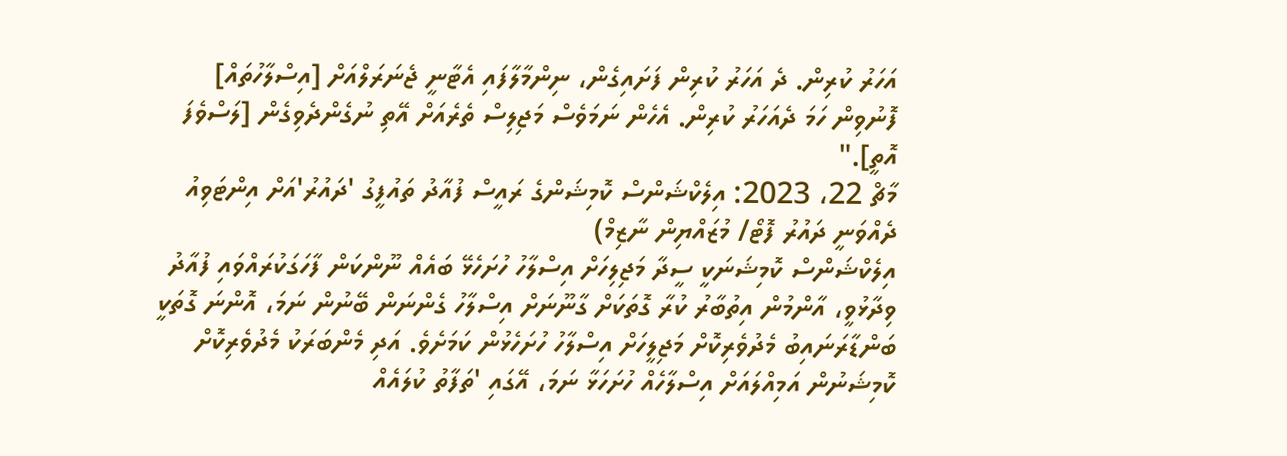އަހަރު ކުރިން. ދެ އަހަރު ކުރިން ފަށައިގެން، ނިންމާލާފައި އެޓާނީ ޖެނަރަލްއަށް [އިސްލާހުތައް] ފޮނުވިން ހަމަ ދެއަހަރު ކުރިން. އެހެން ނަމަވެސް މަޖިލިސް ތެރެއަށް އޭތި ނުގެންދެވިގެން [ލަސްވެފަ އޮތީ]."
މާޗް 22، 2023: އިލެކްޝަންސް ކޮމިޝަންގެ ރައީސް ފުއާދު ތައުފީގު 'ދައުރު'އަށް އިންޓަވިއު ދެއްވަނީ ދައުރު ފޮޓޯ/ މުޒައްޔިން ނާޒިމް)
އިލެކްޝަންސް ކޮމިޝަނަކީ ސީދާ މަޖިލިހަށް އިސްލާހު ހުށަހެޅޭ ބައެއް ނޫންކަން ފާހަގަކުރައްވައި ފުއާދު ވިދާޅުވީ، އާންމުން އިތުބާރު ކުރާ ގޮތަކަށް ގާނޫނަށް އިސްލާހު ގެންނަން ބޭނުން ނަމަ، އޮންނަ ގޮތަކީ ބަންޑާރަނައިބު މެދުވެރިކޮށް މަޖިލީހަށް އިސްލާހު ހުށަހެޅުން ކަމަށެވެ. އަދި މެންބަރަކު މެދުވެރިކޮށް ކޮމިޝަނުން އަމިއްލައަށް އިސްލާހެއް ހުށަހަޅާ ނަމަ، އޭގައި 'ތަފާތު ކުލައެއް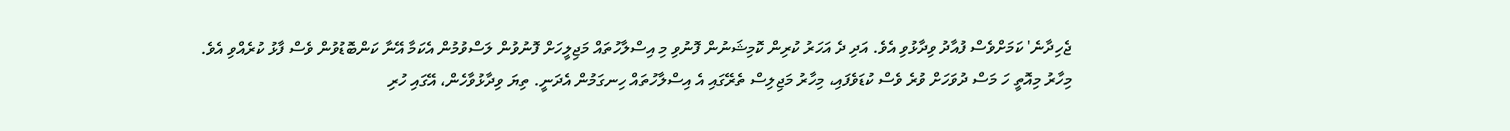ޖެހިދާނެ' ކަމަށްވެސް ފުއާދު ވިދާޅުވި އެވެ. އަދި ދެ އަހަރު ކުރިން ކޮމިޝަނުން ފޮނުވި މި އިސްލާހުތައް މަޖިލީހަށް ފޮނުވުން ލަސްވުމުން އެކަމާ އޭނާ ކަންބޮޑުވުން ވެސް ފާޅު ކުރެއްވި އެވެ.
މިހާރު މިއޮތީ ހަ މަސް ދުވަހަށް ވުރެ ވެސް ކުޑަވެފައި، މިހާރު މަޖިލިސް ތެރޭގައި އެ އިސްލާހުތައް ހިނގަމުން އެދަނީ. ތިޔަ ވިދާޅުވާހެން، އޭގައި ހުރި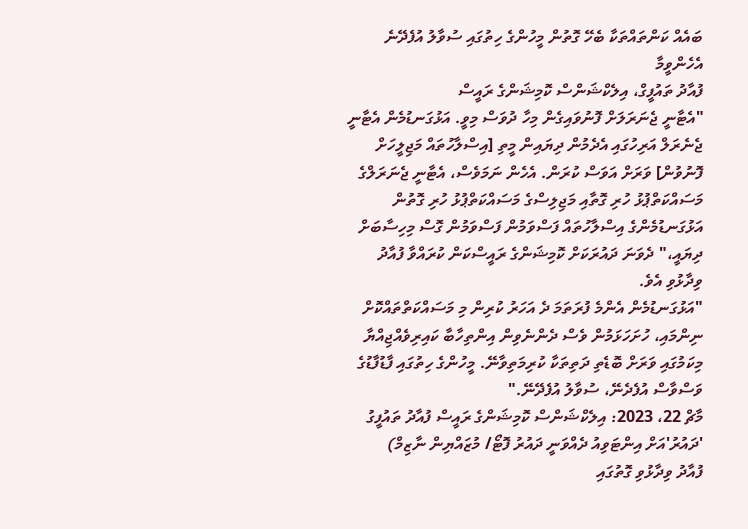ބައެއް ކަންތައްތަކާ ބެހޭ ގޮތުން މީހުންގެ ހިތުގައި ސުވާލު އުފެދޭނެ އެހެންވީމާ
ފުއާދު ތައުފީގް، އިލެކްޝަންސް ކޮމިޝަންގެ ރައީސް
"އެޓާނީ ޖެނަރަލަށް ފޮނުވައިގެން މިހާ ދުވަސް މިވީ. އަޅުގަނޑުމެން އެޓާނީ ޖެނެރަލް އަރިހުގައި އެދެމުން ދިޔައިން މީތި [އިސްލާހުތައް މަޖިލީހަށް ފޮނުވުން] ވަރަށް އަވަސް ކުރަން. އެހެން ނަމަވެސް، އެޓާނީ ޖެނަރަލްގެ މަސައްކަތްޕުޅު ހުރި ގޮތާއި މަޖިލިސްގެ މަސައްކަތްޕުޅު ހުރި ގޮތުން އަޅުގަނޑުމެންގެ އިސްލާހުތައް ފަސްވަމުން ފަސްވަމުން ގޮސް މިހިސާބަށް ދިޔައީ،" ދެވަނަ ދައުރަކަށް ކޮމިޝަންގެ ރައީސްކަން ކުރައްވާ ފުއާދު ވިދާޅުވި އެވެ.
"އަޅުގަނޑުމެން އެންމެ ފުރަތަމަ ދެ އަހަރު ކުރިން މި މަސައްކަތްތައްކޮށް ނިންމައި، ހުށަހަޅަމުން ވެސް ދެންނެވިން އިންތިހާބާ ކައިރިވެއްޖިއްޔާ މިކަމުގައި ވަރަށް ބޮޑެތި ދަތިތަކާ ކުރިމަތިވާނޭ. މީހުންގެ ހިތުގައި ފާޑުފާޑުގެ ވަސްވާސް އުފެދެނޭ، ސުވާލު އުފެދޭނޭ."
މާޗް 22، 2023: އިލެކްޝަންސް ކޮމިޝަންގެ ރައީސް ފުއާދު ތައުފީގު 'ދައުރު'އަށް އިންޓަވިއު ދެއްވަނީ ދައުރު ފޮޓޯ/ މުޒައްޔިން ނާޒިމް)
ފުއާދު ވިދާޅުވި ގޮތުގައި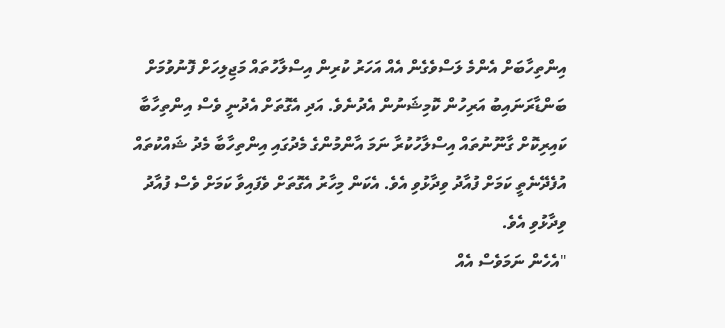އިންތިހާބަށް އެންމެ ލަސްވެގެން އެއް އަހަރު ކުރިން އިސްލާހުތައް މަޖިލިހަށް ފޮނުވުމަށް ބަންޑާރަނައިބު އަރިހުން ކޮމިޝަނުން އެދުނެވެ. އަދި އެގޮތަށް އެދުނީ ވެސް އިންތިހާބާ ކައިރިކޮށް ގާނޫނުތައް އިސްލާހުކުރާ ނަމަ އާންމުންގެ މެދުގައި އިންތިހާބާ މެދު ޝައްކުތައް އުފެދޭނެތީ ކަމަށް ފުއާދު ވިދާޅުވި އެވެ. އެކަން މިހާރު އެގޮތަށް ވެފައިވާ ކަމަށް ވެސް ފުއާދު ވިދާޅުވި އެވެ.
"އެހެން ނަމަވެސް އެއް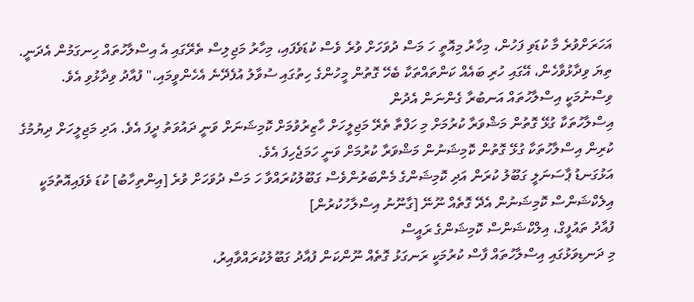އަހަރަށްވުރެ މާ ކުޑަވި ފަހުން، މިހާރު މިއޮތީ ހަ މަސް ދުވަހަށް ވުރެ ވެސް ކުޑަވެފައި، މިހާރު މަޖިލިސް ތެރޭގައި އެ އިސްލާހުތައް ހިނގަމުން އެދަނީ. ތިޔަ ވިދާޅުވާހެން، އޭގައި ހުރި ބައެއް ކަންތައްތަކާ ބެހޭ ގޮތުން މީހުންގެ ހިތުގައި ސުވާލު އުފެދޭނެ އެހެންވީމައި،" ފުއާދު ވިދާޅުވި އެވެ.
ވިސްނުމަކީ އިސްލާހުތައް އަނބުރާ ގެންނަން އެދުން
އިސްލާހުތަކާ ގުޅޭ ގޮތުން މަޝްވަރާ ކުރުމަށް މި ހަފްތާ ތެރޭ މަޖިލީހަށް ހާޒިރުވުމަށް ކޮމިޝަނަށް ވަނީ ދައުވަތު ދީފަ އެވެ. އަދި މަޖިލީހަށް ދިޔުމުގެ ކުރިން އިސްލާހުތަކާ ގުޅޭ ގޮތުން ކޮމިޝަނުން މަޝްވަރާ ކުރުމަށް ވަނީ ހަމަޖެހިފަ އެވެ.
އަޅުގަނޑު ޕާސަނަލީ ގަބޫލު ކުރަން އަދި ކޮމިޝަންގެ މެންބަރުންވެސް ގަބޫލުކުރައްވާ ހަ މަސް ދުވަހަށް ވުރެ [އިންތިހާބު] ކުޑަ ވެފައިއޮތުމަކީ އިލެކްޝަންސް ކޮމިޝަނުން އެދޭ ގޮތެއް ނޫނޭ [ގާނޫނު އިސްލާހުކުރުން]
ފުއާދު ތައުފީގް، އިލްކްޝަންސް ކޮމިޝަންގެ ރައީސް
މި ދަނޑިވަޅުގައި އިސްލާހުތައް ފާސް ކުރުމަކީ ރަނގަޅު ގޮތެއް ނޫންކަން ފުއާދު ގަބޫލުކުރައްވާއިރު،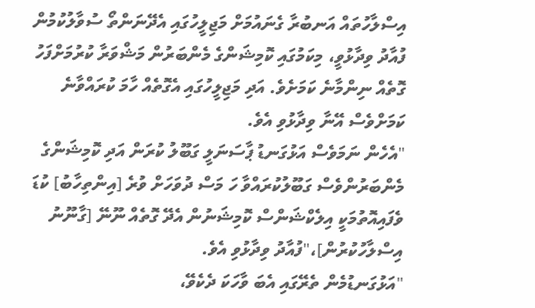އިސްލާހުތައް އަނބުރާ ގެނައުމަށް މަޖިލީހުގައި އެދޭނަންތޯ ސުވާލުކުމުން ފުއާދު ވިދާޅުވީ، މިކަމުގައި ކޮމިޝަންގެ މެންބަރުން މަޝްވަރާ ކުރުމަށްފަހު ގޮތެއް ނިންމާނެ ކަމަށެވެ. އަދި މަޖިލީހުގައި އެގޮތެއް ހާމަ ކުރައްވާނެ ކަމަށްވެސް އޭނާ ވިދާޅުވި އެވެ.
"އެހެން ނަމަވެސް އަޅުގަނޑު ޕާސަނަލީ ގަބޫލު ކުރަން އަދި ކޮމިޝަންގެ މެންބަރުންވެސް ގަބޫލުކުރައްވާ ހަ މަސް ދުވަހަށް ވުރެ [އިންތިހާބު] ކުޑަ ވެފައިއޮތުމަކީ އިލެކްޝަންސް ކޮމިޝަނުން އެދޭ ގޮތެއް ނޫނޭ [ގާނޫނު އިސްލާހުކުރުން]،"ފުއާދު ވިދާޅުވި އެވެ.
"އަޅުގަނޑުމެން ތެރޭގައި އެބަ ވާހަކަ ދެކެވޭ،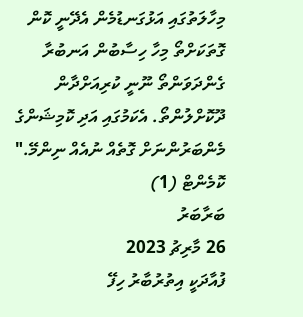މިހާލަތުގައި އަޅުގަނޑުމެން އެދޭނީ ކޮން ގޮތަކަށްތޯ މިހާ ހިސާބުން އަނބުރާ ގެންދަވަންތޯ ނޫނީ ކުރިއަށްދާން ދޫކޮށްލުންތޯ. އެކަމުގައި އަދި ކޮމިޝަންގެ މެންބަރުންނަށް ގޮތެއް ނުއެއް ނިންމޭ."
ކޮމެންޓް (1)
ބަރާބަރު
26 މާރިޗު 2023
ފުއާދަކީ އިތުރުބާރު ހިފޭ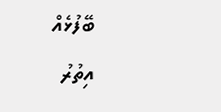ބޭފުޅެއް
އިތުރު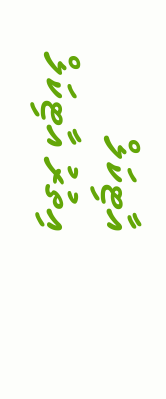އާޓިކަލް
އިތުރު އާޓިކަލް